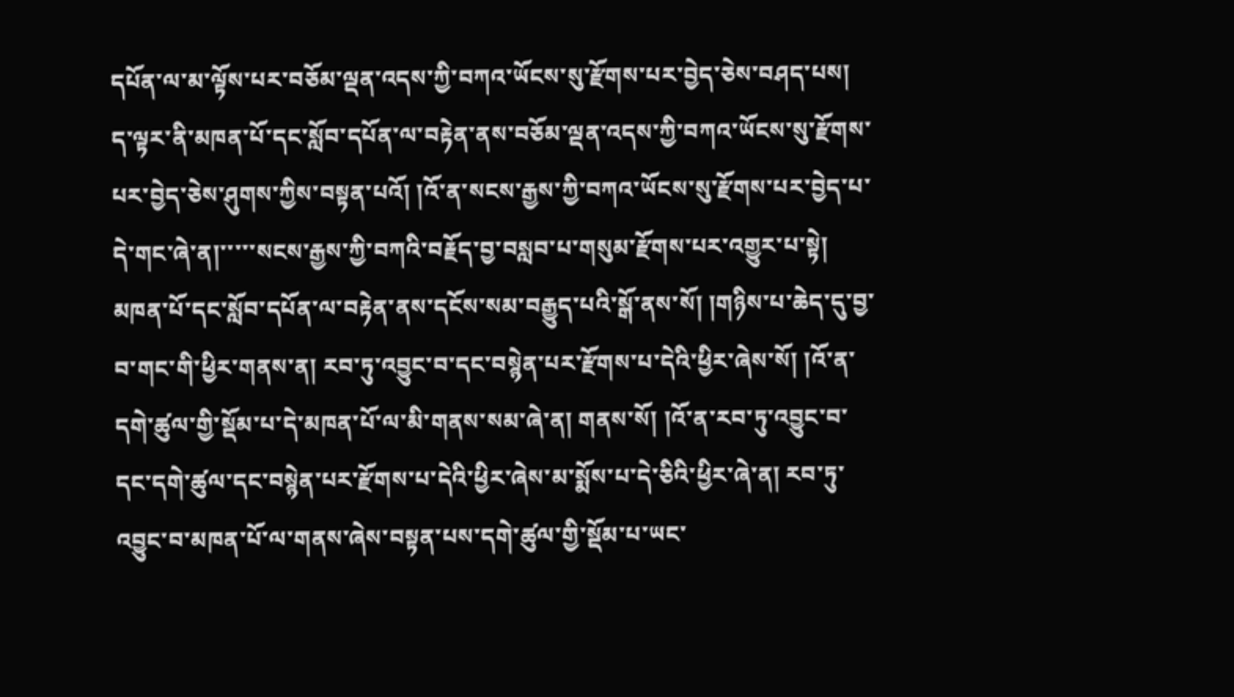དཔོན་ལ་མ་ལྟོས་པར་བཅོམ་ལྡན་འདས་ཀྱི་བཀའ་ཡོངས་སུ་རྫོགས་པར་བྱེད་ཅེས་བཤད་པས། ད་ལྟར་ནི་མཁན་པོ་དང་སློབ་དཔོན་ལ་བརྟེན་ནས་བཅོམ་ལྡན་འདས་ཀྱི་བཀའ་ཡོངས་སུ་རྫོགས་པར་བྱེད་ཅེས་ཤུགས་ཀྱིས་བསྟན་པའོ། །འོ་ན་སངས་རྒྱས་ཀྱི་བཀའ་ཡོངས་སུ་རྫོགས་པར་བྱེད་པ་དེ་གང་ཞེ་ན།་་་་་སངས་རྒྱས་ཀྱི་བཀའི་བརྗོད་བྱ་བསླབ་པ་གསུམ་རྫོགས་པར་འགྱུར་པ་སྟེ། མཁན་པོ་དང་སློབ་དཔོན་ལ་བརྟེན་ནས་དངོས་སམ་བརྒྱུད་པའི་སྒོ་ནས་སོ། །གཉིས་པ་ཆེད་དུ་བྱ་བ་གང་གི་ཕྱིར་གནས་ན། རབ་ཏུ་འབྱུང་བ་དང་བསྙེན་པར་རྫོགས་པ་དེའི་ཕྱིར་ཞེས་སོ། །འོ་ན་དགེ་ཚུལ་གྱི་སྡོམ་པ་དེ་མཁན་པོ་ལ་མི་གནས་སམ་ཞེ་ན། གནས་སོ། །འོ་ན་རབ་ཏུ་འབྱུང་བ་དང་དགེ་ཚུལ་དང་བསྙེན་པར་རྫོགས་པ་དེའི་ཕྱིར་ཞེས་མ་སྨོས་པ་དེ་ཅིའི་ཕྱིར་ཞེ་ན། རབ་ཏུ་འབྱུང་བ་མཁན་པོ་ལ་གནས་ཞེས་བསྟན་པས་དགེ་ཚུལ་གྱི་སྡོམ་པ་ཡང་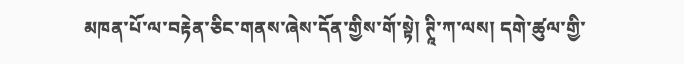མཁན་པོ་ལ་བརྟེན་ཅིང་གནས་ཞེས་དོན་གྱིས་གོ་སྟེ། ཊཱི་ཀ་ལས། དགེ་ཚུལ་གྱི་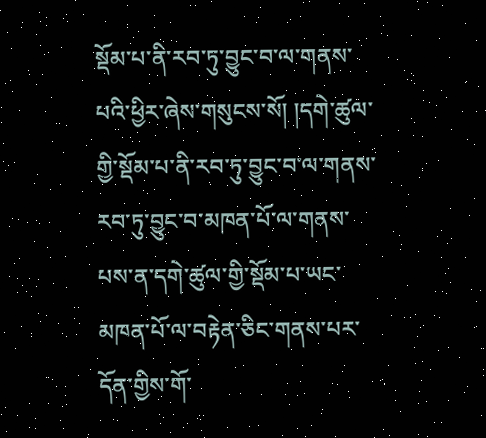སྡོམ་པ་ནི་རབ་ཏུ་བྱུང་བ་ལ་གནས་པའི་ཕྱིར་ཞེས་གསུངས་སོ། །དགེ་ཚུལ་གྱི་སྡོམ་པ་ནི་རབ་ཏུ་བྱུང་བ་ལ་གནས་རབ་ཏུ་བྱུང་བ་མཁན་པོ་ལ་གནས་པས་ན་དགེ་ཚུལ་གྱི་སྡོམ་པ་ཡང་མཁན་པོ་ལ་བརྟེན་ཅིང་གནས་པར་དོན་གྱིས་གོ་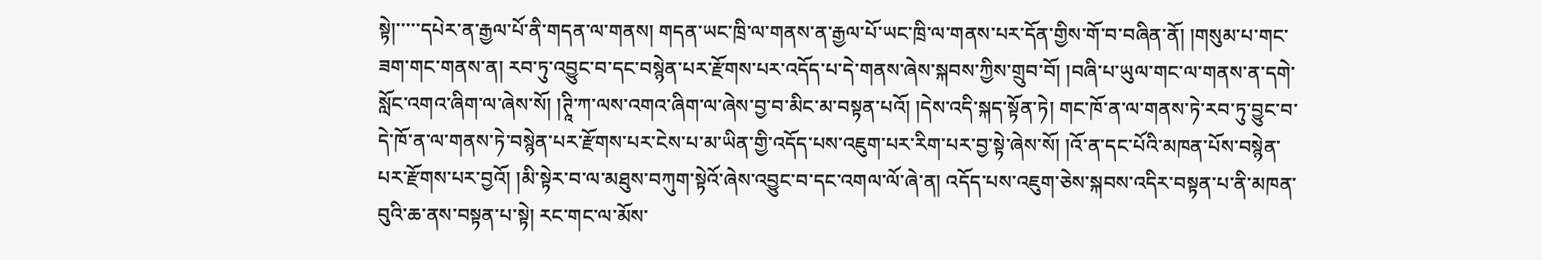སྟེ།་་་་་དཔེར་ན་རྒྱལ་པོ་ནི་གདན་ལ་གནས། གདན་ཡང་ཁྲི་ལ་གནས་ན་རྒྱལ་པོ་ཡང་ཁྲི་ལ་གནས་པར་དོན་གྱིས་གོ་བ་བཞིན་ནོ། །གསུམ་པ་གང་ཟག་གང་གནས་ན། རབ་ཏུ་འབྱུང་བ་དང་བསྙེན་པར་རྫོགས་པར་འདོད་པ་དེ་གནས་ཞེས་སྐབས་ཀྱིས་གྲུབ་བོ། །བཞི་པ་ཡུལ་གང་ལ་གནས་ན་དགེ་སློང་འགའ་ཞིག་ལ་ཞེས་སོ། །ཊཱི་ཀ་ལས་འགའ་ཞིག་ལ་ཞེས་བྱ་བ་མིང་མ་བསྟན་པའོ། །དེས་འདི་སྐད་སྟོན་ཏེ། གང་ཁོ་ན་ལ་གནས་ཏེ་རབ་ཏུ་བྱུང་བ་དེ་ཁོ་ན་ལ་གནས་ཏེ་བསྙེན་པར་རྫོགས་པར་ངེས་པ་མ་ཡིན་གྱི་འདོད་པས་འཇུག་པར་རིག་པར་བྱ་སྟེ་ཞེས་སོ། །འོ་ན་དང་པོའི་མཁན་པོས་བསྙེན་པར་རྫོགས་པར་བྱའོ། །མི་སྟེར་བ་ལ་མཐུས་བཀུག་སྟེའོ་ཞེས་འབྱུང་བ་དང་འགལ་ལོ་ཞེ་ན། འདོད་པས་འཇུག་ཅེས་སྐབས་འདིར་བསྟན་པ་ནི་མཁན་བུའི་ཆ་ནས་བསྟན་པ་སྟེ། རང་གང་ལ་མོས་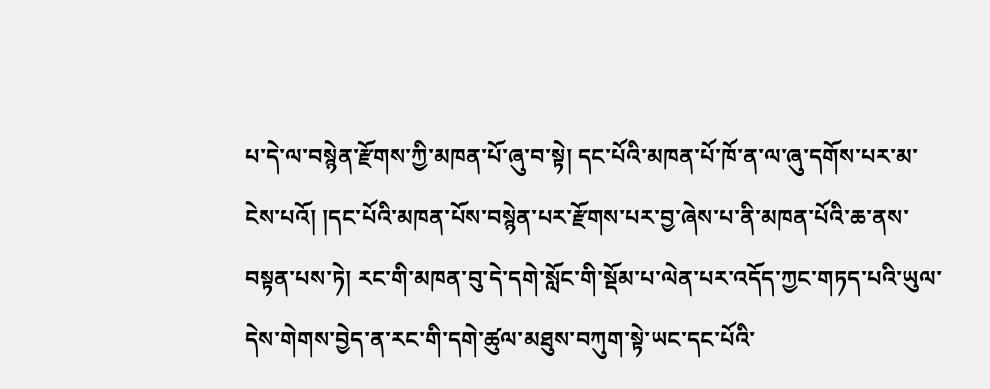པ་དེ་ལ་བསྙེན་རྫོགས་ཀྱི་མཁན་པོ་ཞུ་བ་སྟེ། དང་པོའི་མཁན་པོ་ཁོ་ན་ལ་ཞུ་དགོས་པར་མ་ངེས་པའོ། །དང་པོའི་མཁན་པོས་བསྙེན་པར་རྫོགས་པར་བྱ་ཞེས་པ་ནི་མཁན་པོའི་ཆ་ནས་བསྟན་པས་ཏེ། རང་གི་མཁན་བུ་དེ་དགེ་སློང་གི་སྡོམ་པ་ལེན་པར་འདོད་ཀྱང་གཏད་པའི་ཡུལ་དེས་གེགས་བྱེད་ན་རང་གི་དགེ་ཚུལ་མཐུས་བཀུག་སྟེ་ཡང་དང་པོའི་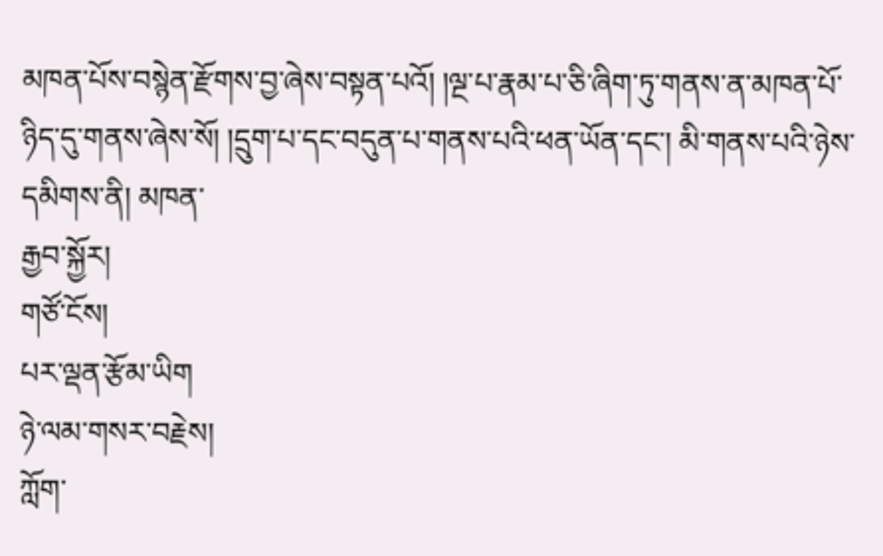མཁན་པོས་བསྙེན་རྫོགས་བྱ་ཞེས་བསྟན་པའོ། །ལྔ་པ་རྣམ་པ་ཅི་ཞིག་ཏུ་གནས་ན་མཁན་པོ་ཉིད་དུ་གནས་ཞེས་སོ། །དྲུག་པ་དང་བདུན་པ་གནས་པའི་ཕན་ཡོན་དང་། མི་གནས་པའི་ཉེས་དམིགས་ནི། མཁན་
རྒྱབ་སྐྱོར།
གཙོ་ངོས།
པར་ལྡན་རྩོམ་ཡིག
ཉེ་ལམ་གསར་བརྗེས།
ཀློག་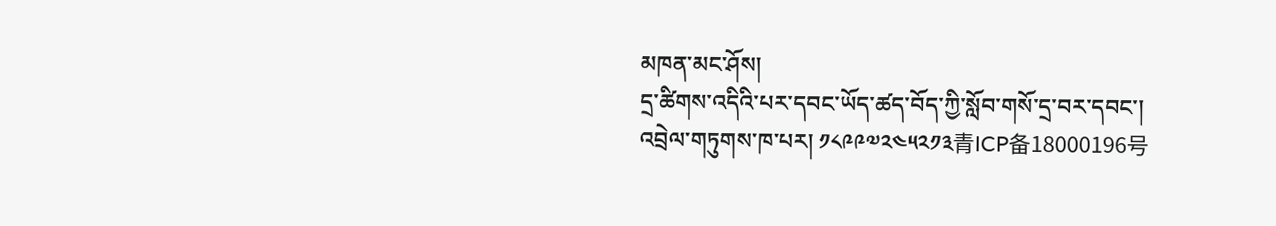མཁན་མང་ཤོས།
དྲ་ཚིགས་འདིའི་པར་དབང་ཡོད་ཚད་བོད་ཀྱི་སློབ་གསོ་དྲ་བར་དབང་།
འབྲེལ་གཏུགས་ཁ་པར། ༡༨༩༩༧༢༤༥༢༡༣青ICP备18000196号